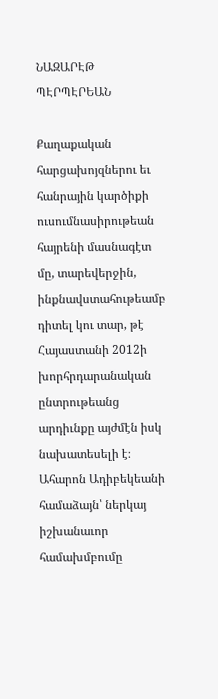ՆԱԶԱՐԷԹ ՊԷՐՊԷՐԵԱՆ

Քաղաքական հարցախոյզներու եւ հանրային կարծիքի ուսումնասիրութեան հայրենի մասնագէտ մը, տարեվերջին, ինքնավստահութեամբ դիտել կու տար, թէ Հայաստանի 2012ի խորհրդարանական ընտրութեանց արդիւնքը այժմէն իսկ նախատեսելի է։
Ահարոն Ադիբեկեանի համաձայն՝ ներկայ իշխանաւոր համախմբումը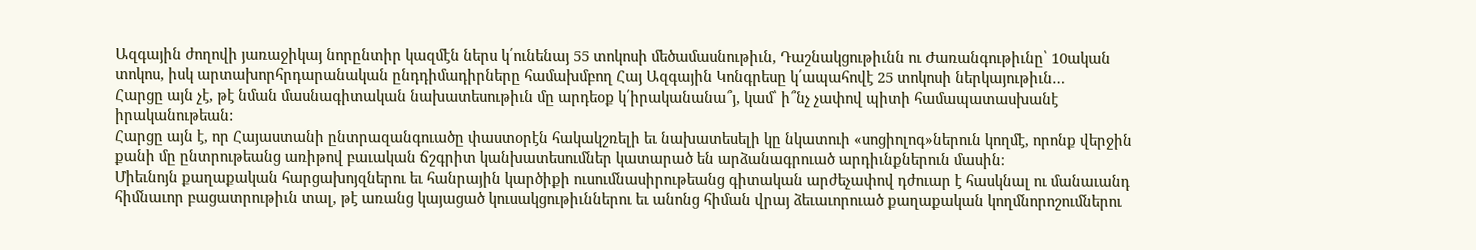Ազգային ժողովի յառաջիկայ նորընտիր կազմէն ներս կ՛ունենայ 55 տոկոսի մեծամասնութիւն, Դաշնակցութիւնն ու Ժառանգութիւնը՝ 10ական տոկոս, իսկ արտախորհրդարանական ընդդիմադիրները համախմբող Հայ Ազգային Կոնգրեսը կ՛ապահովէ 25 տոկոսի ներկայութիւն…
Հարցը այն չէ, թէ նման մասնագիտական նախատեսութիւն մը արդեօք կ՛իրականանա՞յ, կամ՝ ի՞նչ չափով պիտի համապատասխանէ իրականութեան:
Հարցը այն է, որ Հայաստանի ընտրազանգուածը փաստօրէն հակակշռելի եւ նախատեսելի կը նկատուի «սոցիոլոգ»ներուն կողմէ, որոնք վերջին քանի մը ընտրութեանց առիթով բաւական ճշգրիտ կանխատեսումներ կատարած են արձանագրուած արդիւնքներուն մասին։
Միեւնոյն քաղաքական հարցախոյզներու եւ հանրային կարծիքի ուսումնասիրութեանց գիտական արժեչափով դժուար է հասկնալ ու մանաւանդ հիմնաւոր բացատրութիւն տալ, թէ առանց կայացած կուսակցութիւններու եւ անոնց հիման վրայ ձեւաւորուած քաղաքական կողմնորոշումներու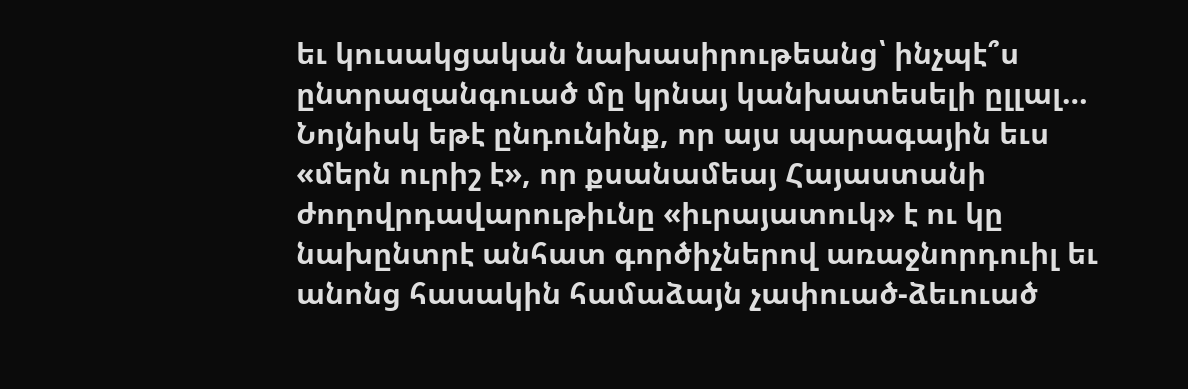եւ կուսակցական նախասիրութեանց՝ ինչպէ՞ս ընտրազանգուած մը կրնայ կանխատեսելի ըլլալ…
Նոյնիսկ եթէ ընդունինք, որ այս պարագային եւս «մերն ուրիշ է», որ քսանամեայ Հայաստանի ժողովրդավարութիւնը «իւրայատուկ» է ու կը նախընտրէ անհատ գործիչներով առաջնորդուիլ եւ անոնց հասակին համաձայն չափուած-ձեւուած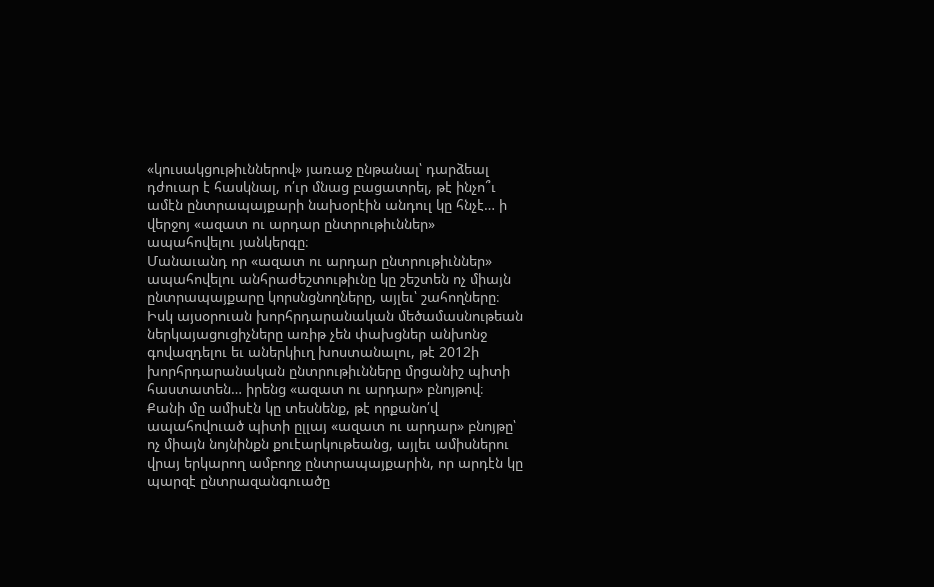«կուսակցութիւններով» յառաջ ընթանալ՝ դարձեալ դժուար է հասկնալ, ո՛ւր մնաց բացատրել, թէ ինչո՞ւ ամէն ընտրապայքարի նախօրէին անդուլ կը հնչէ… ի վերջոյ «ազատ ու արդար ընտրութիւններ» ապահովելու յանկերգը։
Մանաւանդ որ «ազատ ու արդար ընտրութիւններ» ապահովելու անհրաժեշտութիւնը կը շեշտեն ոչ միայն ընտրապայքարը կորսնցնողները, այլեւ՝ շահողները։
Իսկ այսօրուան խորհրդարանական մեծամասնութեան ներկայացուցիչները առիթ չեն փախցներ անխոնջ գովազդելու եւ աներկիւղ խոստանալու, թէ 2012ի խորհրդարանական ընտրութիւնները մրցանիշ պիտի հաստատեն… իրենց «ազատ ու արդար» բնոյթով։
Քանի մը ամիսէն կը տեսնենք, թէ որքանո՛վ ապահովուած պիտի ըլլայ «ազատ ու արդար» բնոյթը՝ ոչ միայն նոյնինքն քուէարկութեանց, այլեւ ամիսներու վրայ երկարող ամբողջ ընտրապայքարին, որ արդէն կը պարզէ ընտրազանգուածը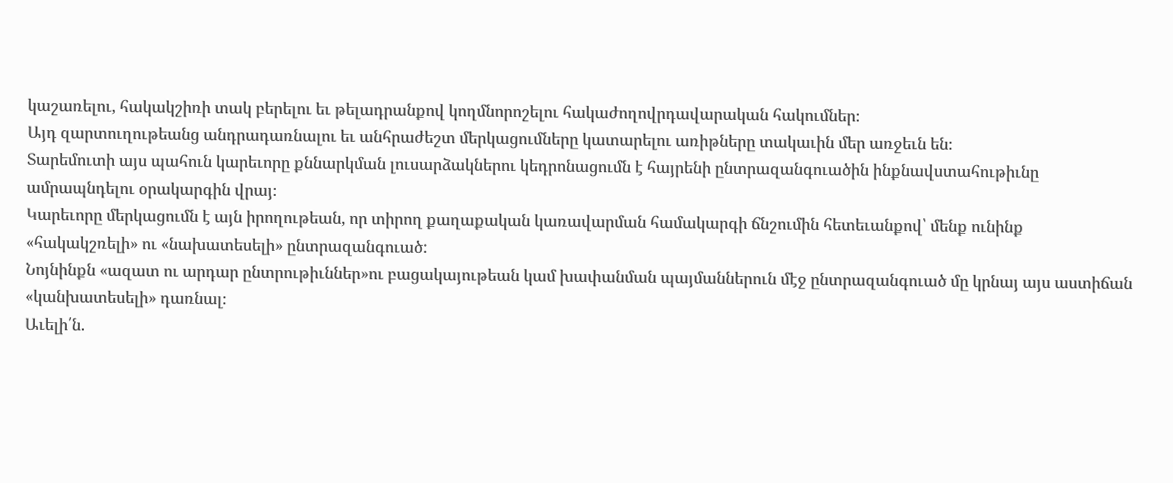կաշառելու, հակակշիռի տակ բերելու եւ թելադրանքով կողմնորոշելու հակաժողովրդավարական հակումներ։
Այդ զարտուղութեանց անդրադառնալու եւ անհրաժեշտ մերկացումները կատարելու առիթները տակաւին մեր առջեւն են։
Տարեմուտի այս պահուն կարեւորը քննարկման լուսարձակներու կեդրոնացումն է հայրենի ընտրազանգուածին ինքնավստահութիւնը ամրապնդելու օրակարգին վրայ։
Կարեւորը մերկացումն է այն իրողութեան, որ տիրող քաղաքական կառավարման համակարգի ճնշումին հետեւանքով՝ մենք ունինք «հակակշռելի» ու «նախատեսելի» ընտրազանգուած:
Նոյնինքն «ազատ ու արդար ընտրութիւններ»ու բացակայութեան կամ խափանման պայմաններուն մէջ ընտրազանգուած մը կրնայ այս աստիճան «կանխատեսելի» դառնալ։
Աւելի՛ն.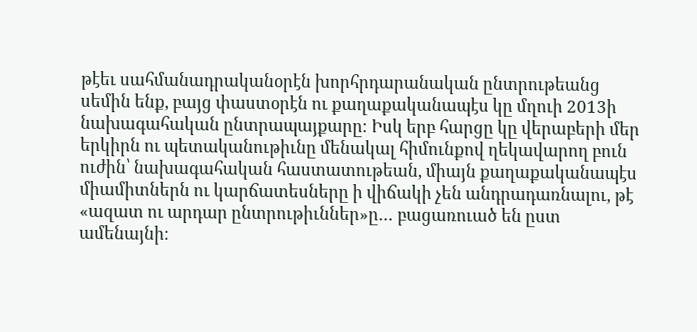թէեւ սահմանադրականօրէն խորհրդարանական ընտրութեանց սեմին ենք, բայց փաստօրէն ու քաղաքականապէս կը մղուի 2013ի նախագահական ընտրապայքարը։ Իսկ երբ հարցը կը վերաբերի մեր երկիրն ու պետականութիւնը մենակալ հիմունքով ղեկավարող բուն ուժին՝ նախագահական հաստատութեան, միայն քաղաքականապէս միամիտներն ու կարճատեսները ի վիճակի չեն անդրադառնալու, թէ «ազատ ու արդար ընտրութիւններ»ը… բացառուած են ըստ ամենայնի։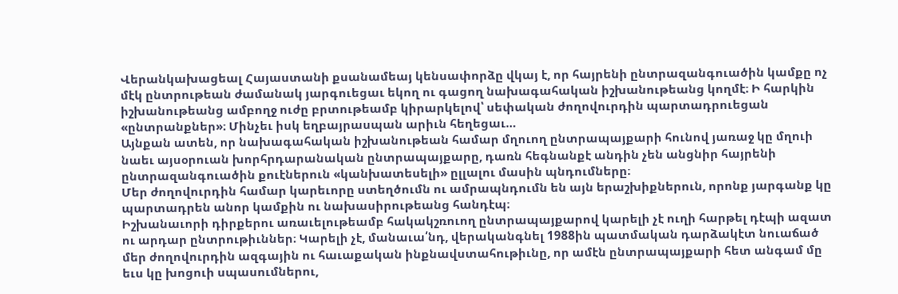Վերանկախացեալ Հայաստանի քսանամեայ կենսափորձը վկայ է, որ հայրենի ընտրազանգուածին կամքը ոչ մէկ ընտրութեան ժամանակ յարգուեցաւ եկող ու գացող նախագահական իշխանութեանց կողմէ։ Ի հարկին իշխանութեանց ամբողջ ուժը բրտութեամբ կիրարկելով՝ սեփական ժողովուրդին պարտադրուեցան «ընտրանքներ»։ Մինչեւ իսկ եղբայրասպան արիւն հեղեցաւ…
Այնքան ատեն, որ նախագահական իշխանութեան համար մղուող ընտրապայքարի հունով յառաջ կը մղուի նաեւ այսօրուան խորհրդարանական ընտրապայքարը, դառն հեգնանքէ անդին չեն անցնիր հայրենի ընտրազանգուածին քուէներուն «կանխատեսելի» ըլլալու մասին պնդումները։
Մեր ժողովուրդին համար կարեւորը ստեղծումն ու ամրապնդումն են այն երաշխիքներուն, որոնք յարգանք կը պարտադրեն անոր կամքին ու նախասիրութեանց հանդէպ։
Իշխանաւորի դիրքերու առաւելութեամբ հակակշռուող ընտրապայքարով կարելի չէ ուղի հարթել դէպի ազատ ու արդար ընտրութիւններ։ Կարելի չէ, մանաւա՛նդ, վերականգնել 1988ին պատմական դարձակէտ նուաճած մեր ժողովուրդին ազգային ու հաւաքական ինքնավստահութիւնը, որ ամէն ընտրապայքարի հետ անգամ մը եւս կը խոցուի սպասումներու,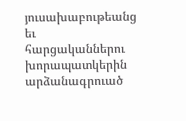յուսախաբութեանց եւ հարցականներու խորապատկերին արձանագրուած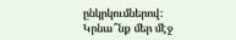ընկրկումներով:
Կրնա՞նք մեր մէջ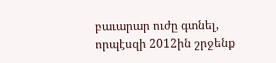բաւարար ուժը գտնել, որպէսզի 2012ին շրջենք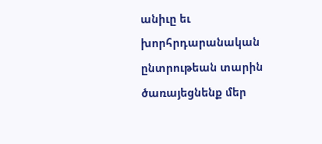անիւը եւ խորհրդարանական ընտրութեան տարին ծառայեցնենք մեր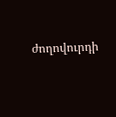ժողովուրդի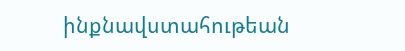ինքնավստահութեան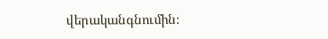վերականգնումին։